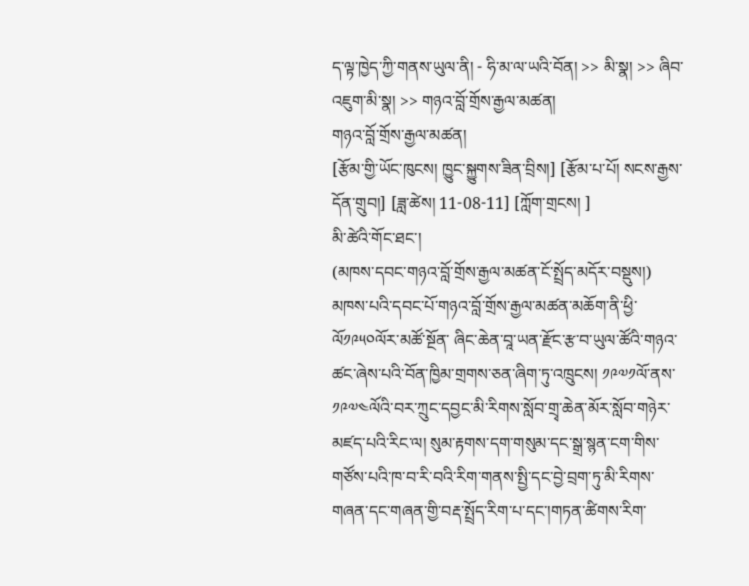ད་ལྟ་ཁྱེད་ཀྱི་གནས་ཡུལ་ནི། - ཧི་མ་ལ་ཡའི་བོན། >> མི་སྣ། >> ཞིབ་འཇུག་མི་སྣ། >> གཉའ་བློ་གྲོས་རྒྱལ་མཚན།
གཉའ་བློ་གྲོས་རྒྱལ་མཚན།
[རྩོམ་གྱི་ཡོང་ཁུངས། ཁྱུང་སྐྱུགས་ཟིན་བྲིས།] [རྩོམ་པ་པོ། སངས་རྒྱས་དོན་གྲུབ།] [ཟླ་ཚེས། 11-08-11] [ཀློག་གྲངས། ]
མི་ཚེའི་གོང་ཐང་།
(མཁས་དབང་གཉའ་བློ་གྲོས་རྒྱལ་མཚན་ངོ་སྤྲོད་མདོར་བསྡུས།)
མཁས་པའི་དབང་པོ་གཉའ་བློ་གྲོས་རྒྱལ་མཚན་མཆོག་ནི་ཕྱི་ལོ༡༩༥༠ལོར་མཚོ་སྔོན་ ཞིང་ཆེན་བཱ་ཡན་རྫོང་རྩ་བ་ཡུལ་ཚོའི་གཉའ་ཚང་ཞེས་པའི་བོན་ཁྱིམ་གྲགས་ཅན་ཞིག་ཏུ་འཁྲུངས། ༡༩༧༡ལོ་ནས་༡༩༧༤ལོའི་བར་ཀྲུང་དབྱང་མི་རིགས་སློབ་གྲྭ་ཆེན་མོར་སློབ་གཉེར་མཛད་པའི་རིང་ལ། སུམ་རྟགས་དག་གསུམ་དང་སྒྲ་སྙན་ངག་གིས་གཙོས་པའི་ཁ་བ་རི་བའི་རིག་གནས་སྤྱི་དང་བྱེ་བྲག་ཏུ་མི་རིགས་གཞན་དང་གཞན་གྱི་བརྡ་སྤྲོད་རིག་པ་དང་།གཏན་ཚིགས་རིག་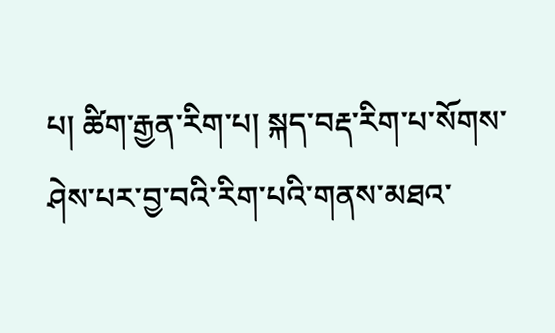པ། ཚིག་རྒྱན་རིག་པ། སྐད་བརྡ་རིག་པ་སོགས་ཤེས་པར་བྱ་བའི་རིག་པའི་གནས་མཐའ་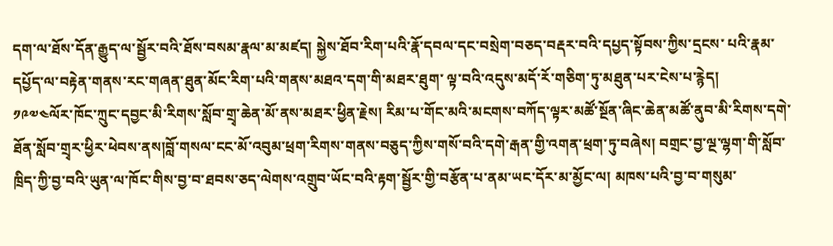དག་ལ་ཐོས་དོན་རྒྱུད་ལ་སྦྱོར་བའི་ཐོས་བསམ་རྣལ་མ་མཛད། སྐྱེས་ཐོབ་རིག་པའི་རྣོ་དབལ་དང་བསྲེག་བཅད་བརྡར་བའི་དཔྱད་སྟོབས་ཀྱིས་དྲངས་ པའི་རྣམ་དཔྱོད་ལ་བརྟེན་གནས་རང་གཞན་ཐུན་མོང་རིག་པའི་གནས་མཐའ་དག་གི་མཐར་ཐུག་ ལྟ་བའི་འདུས་མདོ་རོ་གཅིག་ཏུ་མཐུན་པར་ངེས་པ་རྙེད།
༡༩༧༤ལོར་ཁོང་ཀྲུང་དབྱང་མི་རིགས་སློབ་གྲྭ་ཆེན་མོ་ནས་མཐར་ཕྱིན་རྗེས། རིམ་པ་གོང་མའི་མངགས་བཀོད་ལྟར་མཚོ་སྔོན་ཞིང་ཆེན་མཚོ་ནུབ་མི་རིགས་དགེ་ཐོན་སློབ་གྲྭར་ཕྱིར་ཕེབས་ནས།བློ་གསལ་ངང་མོ་འབུམ་ཕྲག་རིགས་གནས་བཅུད་ཀྱིས་གསོ་བའི་དགེ་རྒན་གྱི་འགན་ཕྲག་ཏུ་བཞེས། བགྲང་བྱ་ལྔ་ལྷག་གི་སློབ་ཁྲིད་ཀྱི་བྱ་བའི་ཡུན་ལ་ཁོང་གིས་བྱ་བ་ཐབས་ཅད་ལེགས་འགྲུབ་ཡོང་བའི་རྟག་སྦྱོར་གྱི་བརྩོན་པ་ནམ་ཡང་དོར་མ་མྱོང་ལ། མཁས་པའི་བྱ་བ་གསུམ་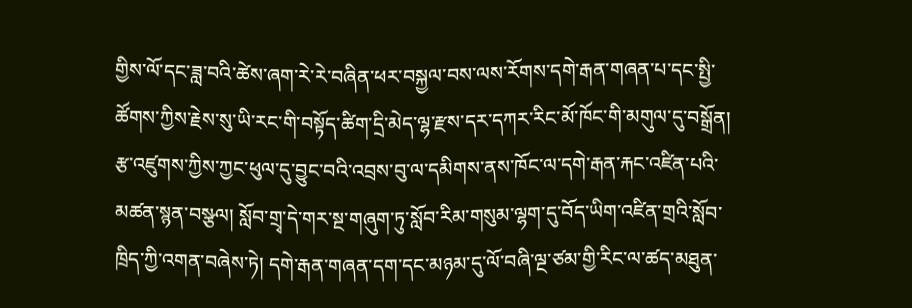གྱིས་ལོ་དང་ཟླ་བའི་ཚེས་ཞག་རེ་རེ་བཞིན་ཕར་བསྐྱལ་བས་ལས་རོགས་དགེ་རྒན་གཞན་པ་དང་སྤྱི་ཚོགས་ཀྱིས་རྗེས་སུ་ཡི་རང་གི་བསྟོད་ཚིག་དྲི་མེད་ལྷ་རྫས་དར་དཀར་རིང་མོ་ཁོང་གི་མགུལ་དུ་བསྒྲོན། རྩ་འཛུགས་ཀྱིས་ཀྱང་ཕུལ་དུ་བྱུང་བའི་འབྲས་བུ་ལ་དམིགས་ནས་ཁོང་ལ་དགེ་རྒན་རྐང་འཛིན་པའི་མཚན་སྙན་བསྩལ། སློབ་གྲྭ་དེ་གར་སྔ་གཞུག་ཏུ་སློབ་རིམ་གསུམ་ལྷག་དུ་བོད་ཡིག་འཛིན་གྲའི་སློབ་ ཁྲིད་ཀྱི་འགན་བཞེས་ཏེ། དགེ་རྒན་གཞན་དག་དང་མཉམ་དུ་ལོ་བཞི་ལྔ་ཙམ་གྱི་རིང་ལ་ཚད་མཐུན་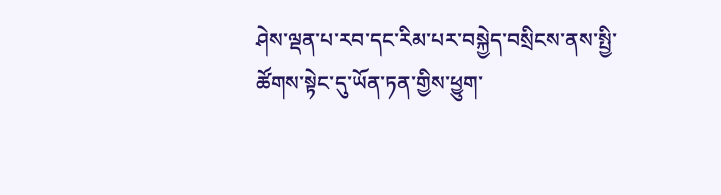ཤེས་ལྡན་པ་རབ་དང་རིམ་པར་བསྐྱེད་བསྲིངས་ནས་སྤྱི་ཚོགས་སྟེང་དུ་ཡོན་ཏན་གྱིས་ཕྱུག་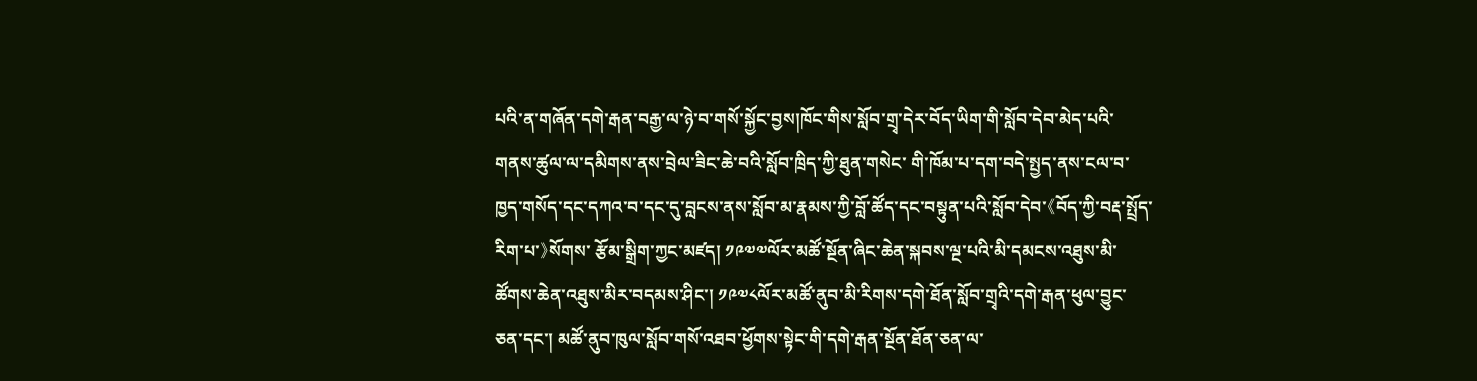པའི་ན་གཞོན་དགེ་རྒན་བརྒྱ་ལ་ཉེ་བ་གསོ་སྐྱོང་བྱས།ཁོང་གིས་སློབ་གྲྭ་དེར་བོད་ཡིག་གི་སློབ་དེབ་མེད་པའི་གནས་ཚུལ་ལ་དམིགས་ནས་བྲེལ་ཟིང་ཆེ་བའི་སློབ་ཁྲིད་ཀྱི་ཐུན་གསེང་ གི་ཁོམ་པ་དག་བདེ་སྤྱད་ནས་ངལ་བ་ཁྱད་གསོད་དང་དཀའ་བ་དང་དུ་བླངས་ནས་སློབ་མ་རྣམས་ཀྱི་བློ་ཚོད་དང་བསྟུན་པའི་སློབ་དེབ་《བོད་ཀྱི་བརྡ་སྤྲོད་རིག་པ་》སོགས་ རྩོམ་སྒྲིག་ཀྱང་མཛད། ༡༩༧༧ལོར་མཚོ་སྔོན་ཞིང་ཆེན་སྐབས་ལྔ་པའི་མི་དམངས་འཐུས་མི་ཚོགས་ཆེན་འཐུས་མིར་བདམས་ཤིང་། ༡༩༧༨ལོར་མཚོ་ནུབ་མི་རིགས་དགེ་ཐོན་སློབ་གྲྭའི་དགེ་རྒན་ཕུལ་བྱུང་ཅན་དང་། མཚོ་ནུབ་ཁུལ་སློབ་གསོ་འཐབ་ཕྱོགས་སྟེང་གི་དགེ་རྒན་སྔོན་ཐོན་ཅན་ལ་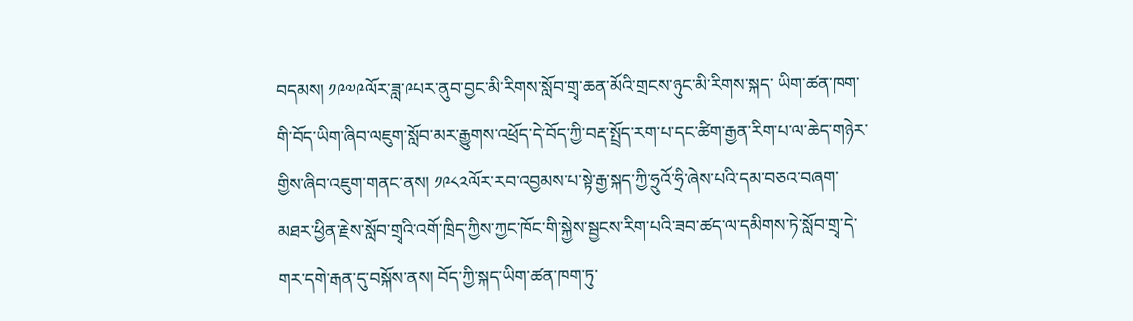བདམས། ༡༩༧༩ལོར་ཟླ་༩པར་ནུབ་བྱང་མི་རིགས་སློབ་གྲྭ་ཆན་མོའི་གྲངས་ཉུང་མི་རིགས་སྐད་ ཡིག་ཚན་ཁག་གི་བོད་ཡིག་ཞིབ་ལཇུག་སློབ་མར་རྒྱུགས་འཕྲོད་དེ་བོད་ཀྱི་བརྡ་སྤྲོད་རག་པ་དང་ཚིག་རྒྱན་རིག་པ་ལ་ཆེད་གཉེར་གྱིས་ཞིབ་འཇུག་གནང་ནས། ༡༩༨༢ལོར་རབ་འབྱམས་པ་སྟེ་རྒྱ་སྐད་ཀྱི་ཧྲུའོ་ཧྲི་ཞེས་པའི་དམ་བཅའ་བཞག་མཐར་ཕྱིན་རྗེས་སློབ་གྲྭའི་འགོ་ཁྲིད་ཀྱིས་ཀྱང་ཁོང་གི་སྐྱེས་སྦྱངས་རིག་པའི་ཟབ་ཚད་ལ་དམིགས་ཏེ་སློབ་གྲྭ་དེ་གར་དགེ་རྒན་དུ་བསྐོས་ནས། བོད་ཀྱི་སྐད་ཡིག་ཚན་ཁག་ཏུ་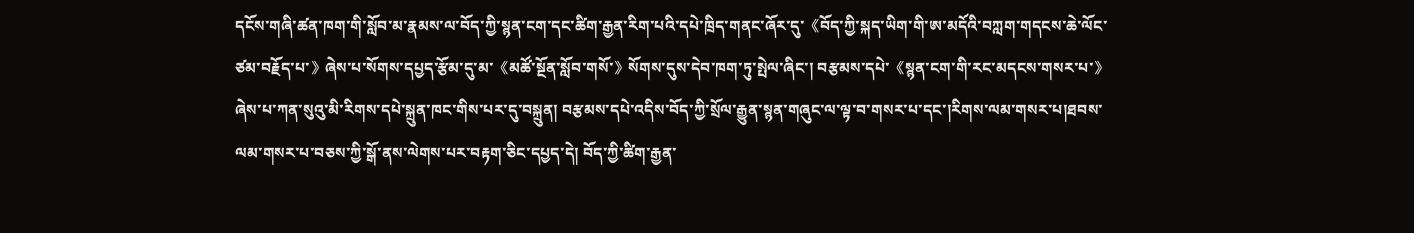དངོས་གཞི་ཚན་ཁག་གི་སློབ་མ་རྣམས་ལ་བོད་ཀྱི་སྙན་ངག་དང་ཚིག་རྒྱན་རིག་པའི་དཔེ་ཁྲིད་གནང་ཞོར་དུ་《བོད་ཀྱི་སྐད་ཡིག་གི་ཨ་མདོའི་བཀླག་གདངས་ཆེ་ལོང་ཙམ་བརྗོད་པ་》ཞེས་པ་སོགས་དཔྱད་རྩོམ་དུ་མ་《མཚོ་སྔོན་སློབ་གསོ་》སོགས་དུས་དེབ་ཁག་ཏུ་སྤེལ་ཞིང་། བརྩམས་དཔེ་《སྙན་ངག་གི་རང་མདངས་གསར་པ་》ཞེས་པ་ཀན་སུའུ་མི་རིགས་དཔེ་སྐྲུན་ཁང་གིས་པར་དུ་བསྐྲུན། བརྩམས་དཔེ་འདིས་བོད་ཀྱི་སྲོལ་རྒྱུན་སྙན་གཞུང་ལ་ལྟ་བ་གསར་པ་དང་།རིགས་ལམ་གསར་པ།ཐབས་ལམ་གསར་པ་བཅས་ཀྱི་སྒོ་ནས་ལེགས་པར་བརྟག་ཅིང་དཔྱད་དེ། བོད་ཀྱི་ཚིག་རྒྱན་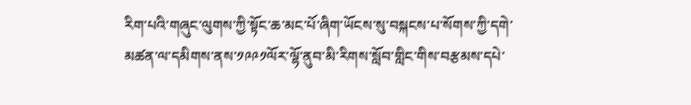རིག་པའི་གཞུང་ལུགས་ཀྱི་སྟོང་ཆ་མང་པོ་ཞིག་ཡོངས་སུ་བསྐངས་པ་སོགས་ཀྱི་དགེ་མཚན་ལ་དམིགས་ནས་༡༩༩༡ལོར་ལྷོ་ནུབ་མི་རིགས་སློབ་གླིང་གིས་བརྩམས་དཔེ་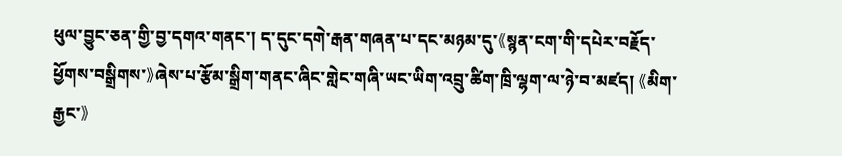ཕུལ་བྱུང་ཅན་གྱི་བྱ་དགའ་གནང་། ད་དུང་དགེ་རྒན་གཞན་པ་དང་མཉམ་དུ་《སྙན་ངག་གི་དཔེར་བརྗོད་ཕྱོགས་བསྒྲིགས་》ཞེས་པ་རྩོམ་སྒྲིག་གནང་ཞིང་གླེང་གཞི་ཡང་ཡིག་འབྲུ་ཚིག་ཁྲི་ལྷག་ལ་ཉེ་བ་མཛད། 《མིག་རྒྱང་》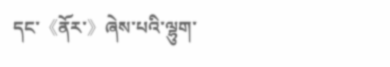དང་《ནོར་》ཞེས་པའི་ལྷུག་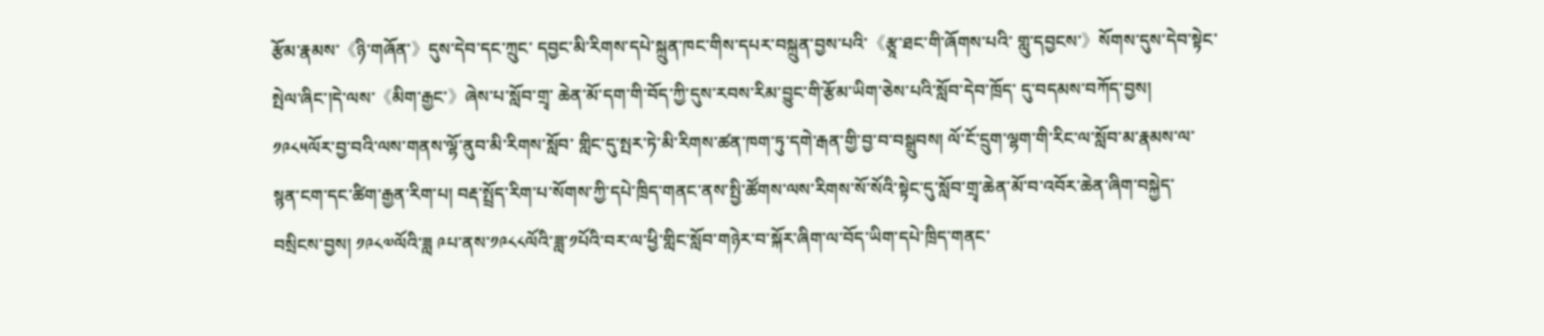རྩོམ་རྣམས་《ཉི་གཞོན་》དུས་དེབ་དང་ཀྲུང་ དབྱང་མི་རིགས་དཔེ་སྐྲུན་ཁང་གིས་དཔར་བསྐྲུན་བྱས་པའི་《རྩཱ་ཐང་གི་ཞོགས་པའི་ གླུ་དབྱངས་》སོགས་དུས་དེབ་སྟེང་སྤེལ་ཞིང་།དེ་ལས་《མིག་རྒྱང་》ཞེས་པ་སློབ་གྲྭ་ ཆེན་མོ་དག་གི་བོད་ཀྱི་དུས་རབས་རིམ་བྱུང་གི་རྩོམ་ཡིག་ཅེས་པའི་སློབ་དེབ་ཁྲོད་ དུ་བདམས་བཀོད་བྱས།
༡༩༨༥ལོར་བྱ་བའི་ལས་གནས་ལྷོ་ནུབ་མི་རིགས་སློབ་ གླིང་དུ་སྤར་ཏེ་མི་རིགས་ཚན་ཁག་ཏུ་དགེ་རྒན་གྱི་བྱ་བ་བསྒྲུབས། ལོ་ངོ་དྲུག་ལྷག་གི་རིང་ལ་སློབ་མ་རྣམས་ལ་སྙན་ངག་དང་ཚིག་རྒྱན་རིག་པ། བརྡ་སྤྲོད་རིག་པ་སོགས་ཀྱི་དཔེ་ཁྲིད་གནང་ནས་སྤྱི་ཚོགས་ལས་རིགས་སོ་སོའི་སྟེང་དུ་སློབ་གྲྭ་ཆེན་མོ་བ་འབོར་ཆེན་ཞིག་བསྐྱེད་བསྲིངས་བྱས། ༡༩༨༧ལོའི་ཟླ ༩པ་ནས་༡༩༨༨ལོའི་ཟླ་༡པོའི་བར་ལ་ཕྱི་གླིང་སློབ་གཉེར་བ་སྐོར་ཞིག་ལ་བོད་ཡིག་དཔེ་ཁྲིད་གནང་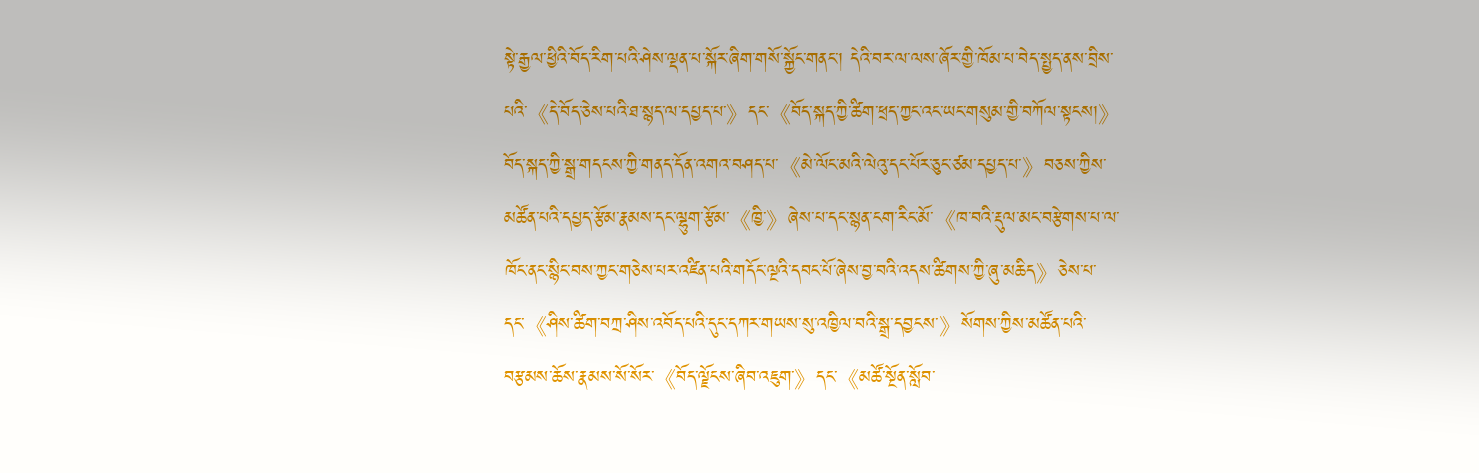སྟེ་རྒྱལ་ཕྱིའི་བོད་རིག་པའི་ཤེས་ལྡན་པ་སྐོར་ཞིག་གསོ་སྐྱོང་གནང་། དེའི་བར་ལ་ལས་ཞོར་གྱི་ཁོམ་པ་བེད་སྤྱད་ནས་བྲིས་པའི་《དེ་བོད་ཅེས་པའི་ཐ་སྙད་ལ་དཔྱད་པ་》དང་《བོད་སྐད་ཀྱི་ཚིག་ཕྲད་ཀྱང་འང་ཡང་གསུམ་གྱི་བཀོལ་སྟངས།》 བོད་སྐད་ཀྱི་སྒྲ་གདངས་ཀྱི་གནད་དོན་འགའ་བཤད་པ་《མེ་ལོང་མའི་ལེའུ་དང་པོར་ཅུང་ཙམ་དཔྱད་པ་》བཅས་ཀྱིས་མཚོན་པའི་དཔྱད་རྩོམ་རྣམས་དང་ལྷུག་རྩོམ་《ཁྱི་》ཞེས་པ་དང་སྙན་ངག་རིང་མོ་《ཁ་བའི་རྡུལ་མང་བརྩེགས་པ་ལ་ཁོང་ནང་སྙིང་བས་ཀྱང་གཅེས་པར་འཛིན་པའི་གདོང་ལྔའི་དབང་པོ་ཞེས་བྱ་བའི་འདས་ཚིགས་ཀྱི་ཞུ་མཆིད》ཅེས་པ་དང་《ཤིས་ཚིག་བཀྲ་ཤིས་འབོད་པའི་དུང་དཀར་གཡས་སུ་འཁྱིལ་བའི་སྒྲ་དབྱངས་》སོགས་ཀྱིས་མཚོན་པའི་བརྩམས་ཆོས་རྣམས་སོ་སོར་《བོད་ལྗོངས་ཞིབ་འཇུག་》དང་《མཚོ་སྔོན་སློབ་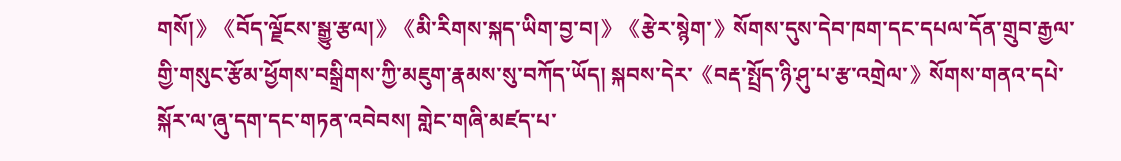གསོ།》《བོད་ལྗོངས་སྒྱུ་རྩལ།》《མི་རིགས་སྐད་ཡིག་བྱ་བ།》《རྩེར་སྙེག་》སོགས་དུས་དེབ་ཁག་དང་དཔལ་དོན་གྲུབ་རྒྱལ་གྱི་གསུང་རྩོམ་ཕྱོགས་བསྒྲིགས་ཀྱི་མཇུག་རྣམས་སུ་བཀོད་ཡོད། སྐབས་དེར་《བརྡ་སྤྲོད་ཉི་ཤུ་པ་རྩ་འགྲེལ་》སོགས་གནའ་དཔེ་སྐོར་ལ་ཞུ་དག་དང་གཏན་འབེབས། གླེང་གཞི་མཛད་པ་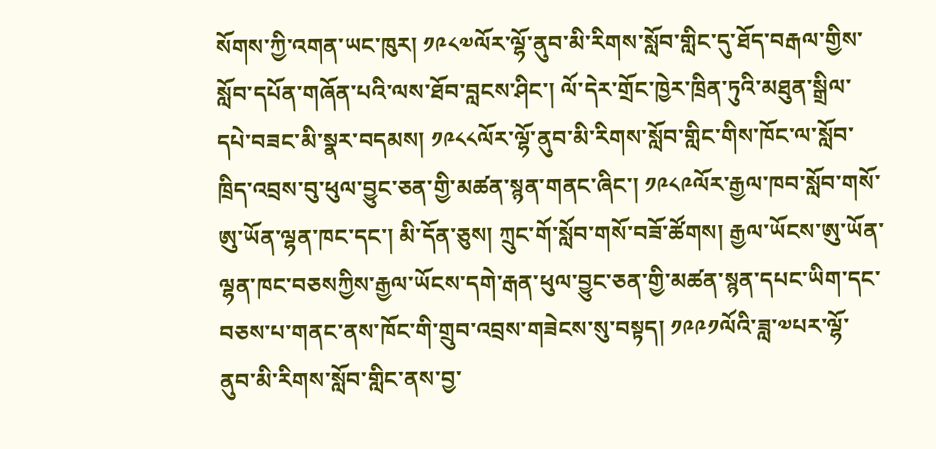སོགས་ཀྱི་འགན་ཡང་ཁུར། ༡༩༨༧ལོར་ལྷོ་ནུབ་མི་རིགས་སློབ་གླིང་དུ་ཐོད་བརྒལ་གྱིས་སློབ་དཔོན་གཞོན་པའི་ལས་ཐོབ་བླངས་ཤིང་། ལོ་དེར་གྲོང་ཁྱེར་ཁྲིན་ཏུའི་མཐུན་སྒྲིལ་དཔེ་བཟང་མི་སྣར་བདམས། ༡༩༨༨ལོར་ལྷོ་ནུབ་མི་རིགས་སློབ་གླིང་གིས་ཁོང་ལ་སློབ་ཁྲིད་འབྲས་བུ་ཕུལ་བྱུང་ཅན་གྱི་མཚན་སྙན་གནང་ཞིང་། ༡༩༨༩ལོར་རྒྱལ་ཁབ་སློབ་གསོ་ཨུ་ཡོན་ལྷན་ཁང་དང་། མི་དོན་ཅུས། ཀྲུང་གོ་སློབ་གསོ་བཟོ་ཚོགས། རྒྱལ་ཡོངས་ཨུ་ཡོན་ལྷན་ཁང་བཅསཀྱིས་རྒྱལ་ཡོངས་དགེ་རྒན་ཕུལ་བྱུང་ཅན་གྱི་མཚན་སྙན་དཔང་ཡིག་དང་བཅས་པ་གནང་ནས་ཁོང་གི་གྲུབ་འབྲས་གཟེངས་སུ་བསྟད། ༡༩༩༡ལོའི་ཟླ་༧པར་ལྷོ་ནུབ་མི་རིགས་སློབ་གླིང་ནས་བྱ་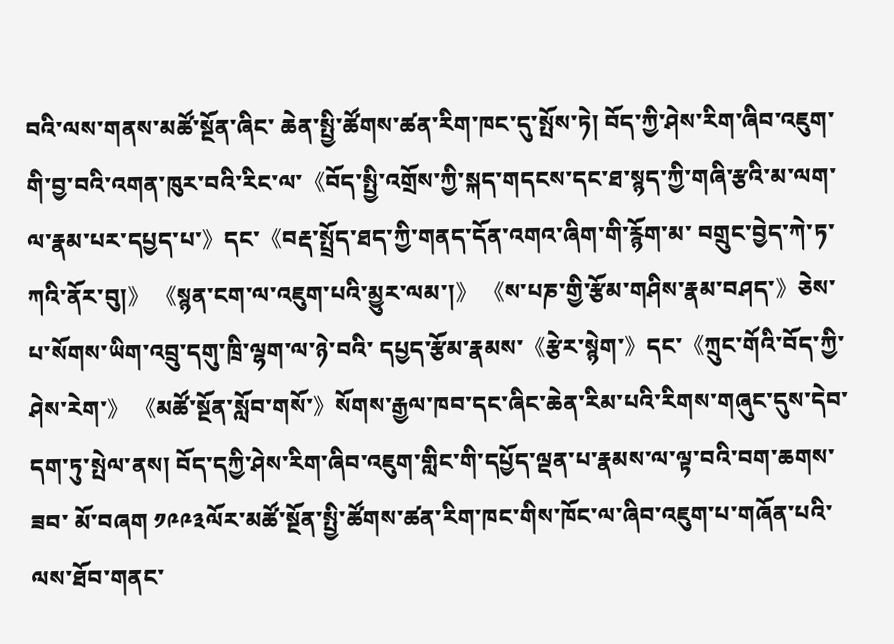བའི་ལས་གནས་མཚོ་སྔོན་ཞིང་ ཆེན་སྤྱི་ཚོགས་ཚན་རིག་ཁང་དུ་སྤོས་ཏེ། བོད་ཀྱི་ཤེས་རིག་ཞིབ་འཇུག་གི་བྱ་བའི་འགན་ཁུར་བའི་རིང་ལ་《བོད་སྤྱི་འགྲོས་ཀྱི་སྐད་གདངས་དང་ཐ་སྙད་ཀྱི་གཞི་རྩའི་མ་ལག་ལ་རྣམ་པར་དཔྱད་པ་》དང་《བརྡ་སྤྲོད་ཐད་ཀྱི་གནད་དོན་འགའ་ཞིག་གི་རྙོག་མ་ བགྲུང་བྱེད་ཀེ་ཏ་ཀའི་ནོར་བུ།》 《སྙན་ངག་ལ་འཇུག་པའི་མྱུར་ལམ་།》 《ས་པཎ་གྱི་རྩོམ་གཤིས་རྣམ་བཤད་》ཅེས་པ་སོགས་ཡིག་འབྲུ་དགུ་ཁྲི་ལྷག་ལ་ཉེ་བའི་ དཔྱད་རྩོམ་རྣམས་《རྩེར་སྙེག་》དང་《ཀྲུང་གོའི་བོད་ཀྱི་ཤེས་རེག་》 《མཚོ་སྔོན་སློབ་གསོ་》སོགས་རྒྱལ་ཁབ་དང་ཞིང་ཆེན་རིམ་པའི་རིགས་གཞུང་དུས་དེབ་ དག་ཏུ་སྤེལ་ནས། བོད་དཀྱི་ཤེས་རིག་ཞིབ་འཇུག་གླིང་གི་དཔྱོད་ལྡན་པ་རྣམས་ལ་ལྟ་བའི་བག་ཆགས་ཟབ་ མོ་བཞག ༡༩༩༣ལོར་མཚོ་སྔོན་སྤྱི་ཚོགས་ཚན་རིག་ཁང་གིས་ཁོང་ལ་ཞིབ་འཇུག་པ་གཞོན་པའི་ལས་ཐོབ་གནང་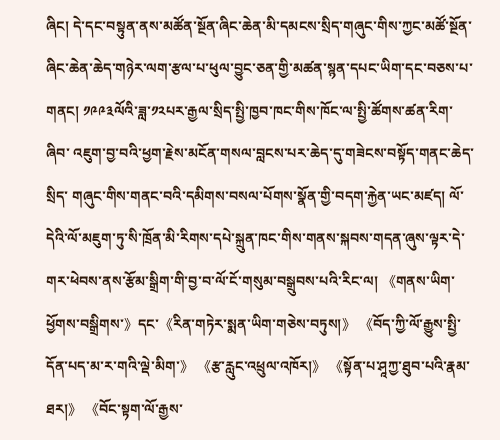ཞིང། དེ་དང་བསྟུན་ནས་མཚོན་སྔོན་ཞིང་ཆེན་མི་དམངས་སྲིད་གཞུང་གིས་ཀྱང་མཚོ་སྔོན་ཞིང་ཆེན་ཆེད་གཉེར་ལག་རྩལ་པ་ཕུལ་བྱུང་ཅན་གྱི་མཚན་སྙན་དཔང་ཡིག་དང་བཅས་པ་གནང། ༡༩༩༣ལོའི་ཟླ་༡༢པར་རྒྱལ་སྲིད་སྤྱི་ཁྱབ་ཁང་གིས་ཁོང་ལ་སྤྱི་ཚོགས་ཚན་རིག་ཞིབ་ འཇུག་བྱ་བའི་ཕྱག་རྗེས་མངོན་གསལ་བླངས་པར་ཆེད་དུ་གཟེངས་བསྟོད་གནང་ཆེད་སྲིད་ གཞུང་གིས་གནང་བའི་དམིགས་བསལ་པོགས་སྣོན་གྱི་བདག་རྐྱེན་ཡང་མཛད། ལོ་དེའི་ལོ་མཇུག་ཏུ་སི་ཁྲོན་མི་རིགས་དཔེ་སྐྲུན་ཁང་གིས་གནས་སྐབས་གདན་ཞུས་ལྟར་དེ་གར་ཕེབས་ནས་རྩོམ་སྒྲིག་གི་བྱ་བ་ལོ་ངོ་གསུམ་བསྒྲུབས་པའི་རིང་ལ། 《གནས་ཡིག་ཕྱོགས་བསྒྲིགས་》དང་《རིན་གཏེར་སྨན་ཡིག་གཅེས་བཏུས།》 《བོད་ཀྱི་ལོ་རྒྱུས་སྤྱི་དོན་པད་མ་ར་གའི་ལྡེ་མིག་》 《རྩ་རླུང་འཕྲུལ་འཁོར།》 《སྟོན་པ་ཤཱཀྱ་ཐུབ་པའི་རྣམ་ཐར།》 《བོང་སྟག་ལོ་རྒྱས་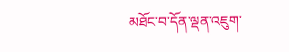མཐོང་བ་དོན་ལྡན་འཇུག་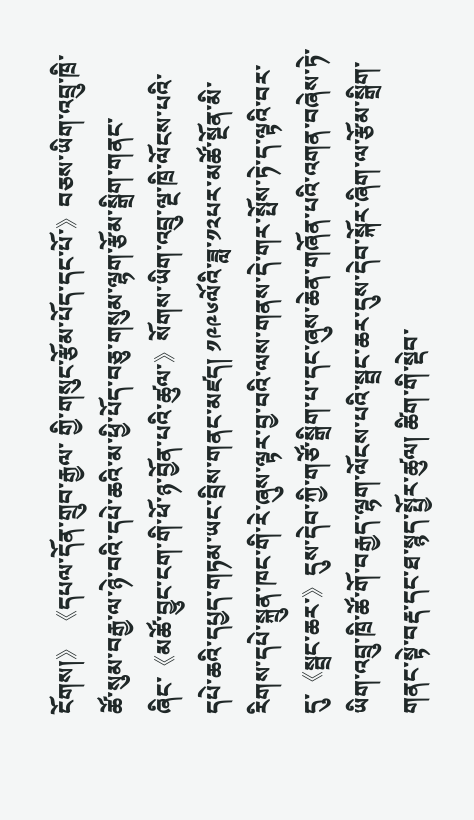ངོགས།》 《དཔལ་དོན་གྲུབ་རྒྱལ་ གྱི་གསུང་རྩོམ་པོད་དང་པོ་》བཅས་ཡིག་འབྲུ་ཁྲི་ཚོ་སུམ་བརྒྱ་ལ་ཉེ་བའི་དཔེ་ཆའི་མ་ཕྱི་པོད་བཅུ་གསུམ་ལྷག་རྩོམ་སྒྲིག་གནང་ཞིང་《མཚོ་བྱུང་ངག་གི་ཕོ་ཉ་བྱོན་པའི་ཚུལ་》སོགས་ཡིག་འབྲུ་ལྔ་ཁྲི་ལོངས་པའི་དཔེ་ཆའི་དཔྱད་གཏམ་ཡང་བྲིས་གནང་མཛད། ༡༩༩༦ལོའི་ཟླ་༡༢པར་མཚོ་སྔོན་མི་རིགས་དཔེ་སྐྲུན་ཁང་གི་རེ་ཞུས་ལྟར་བྱ་བའི་ལས་གནས་དེ་གར་སྤོས་ཏེ་ད་ལྟའི་བར་དུ་《སྦྲང་ཆར་》དུས་དེབ་ཀྱི་གཙོ་སྒྲིག་པ་དང་ཞུས་ཆེན་གཞོན་པའི་འགན་བཞེས་ཏེ་ཡིག་འབྲུ་ཁྲི་ཚོ་གོ་བརྒྱད་ལྷག་ལོངས་པའི་སྦྲང་ཆར་དུས་དེབ་སྐོར་ཞིག་ལ་རྩོམ་སྒྲིག་གནང་སྟེ་བརྡ་དང་ཐ་སྙད་སྤྱོར་ཚུལ། ཚིག་གི་སྡེབ་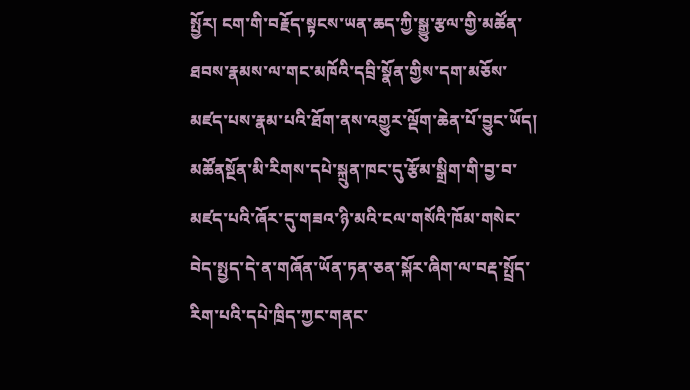སྤྱོར། ངག་གི་བརྗོད་སྟངས་ཡན་ཆད་ཀྱི་སྒྱུ་རྩལ་གྱི་མཚོན་ཐབས་རྣམས་ལ་གང་མཁོའི་དབྲི་སྣོན་གྱིས་དག་མཅོས་མཛད་པས་རྣམ་པའི་ཐོག་ནས་འགྱུར་ལྡོག་ཆེན་པོ་བྱུང་ཡོད། མཚོནསྔོན་མི་རིགས་དཔེ་སྐྲུན་ཁང་དུ་རྩོམ་སྒྲིག་གི་བྱ་བ་མཛད་པའི་ཞོར་དུ་གཟའ་ཉི་མའི་ངལ་གསོའི་ཁོམ་གསེང་བེད་སྤྱད་དེ་ན་གཞོན་ཡོན་ཏན་ཅན་སྐོར་ཞིག་ལ་བརྡ་སྤྲོད་རིག་པའི་དཔེ་ཁྲིད་ཀྱང་གནང་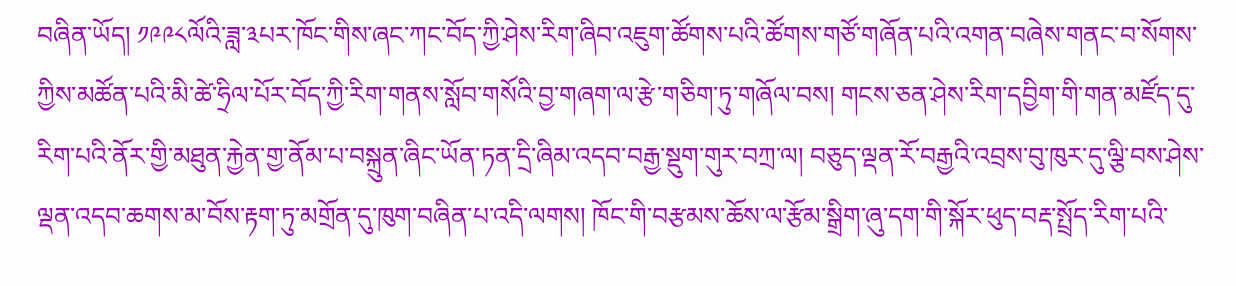བཞིན་ཡོད། ༡༩༩༨ལོའི་ཟླ་༣པར་ཁོང་གིས་ཞང་ཀང་བོད་ཀྱི་ཤེས་རིག་ཞིབ་འཇུག་ཚོགས་པའི་ཚོགས་གཙོ་གཞོན་པའི་འགན་བཞེས་གནང་བ་སོགས་ཀྱིས་མཚོན་པའི་མི་ཚེ་ཧྲིལ་པོར་བོད་ཀྱི་རིག་གནས་སློབ་གསོའི་བྱ་གཞག་ལ་རྩེ་གཅིག་ཏུ་གཞོལ་བས། གངས་ཅན་ཤེས་རིག་དབྱིག་གི་གན་མཛོད་དུ་རིག་པའི་ནོར་གྱི་མཐུན་རྐྱེན་གྱ་ནོམ་པ་བསྐྲུན་ཞིང་ཡོན་ཏན་དྲི་ཞིམ་འདབ་བརྒྱ་སྡུག་གུར་བཀྲ་ལ། བཅུད་ལྡན་རོ་བརྒྱའི་འབྲས་བུ་ཁུར་དུ་ལྕི་བས་ཤེས་ལྡན་འདབ་ཆགས་མ་བོས་རྟག་ཏུ་མགྲོན་དུ་ཁུག་བཞིན་པ་འདི་ལགས། ཁོང་གི་བརྩམས་ཆོས་ལ་རྩོམ་སྒྲིག་ཞུ་དག་གི་སྐོར་ཕུད་བརྡ་སྤྲོད་རིག་པའི་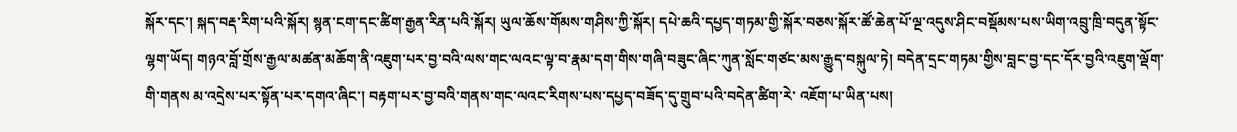སྐོར་དང་། སྐད་བརྡ་རིག་པའི་སྐོར། སྙན་ངག་དང་ཚིག་རྒྱན་རིན་པའི་སྐོར། ཡུལ་ཆོས་གོམས་གཤིས་ཀྱི་སྐོར། དཔེ་ཆའི་དཔྱད་གཏམ་གྱི་སྐོར་བཅས་སྐོར་ཚོ་ཆེན་པོ་ལྔ་འདུས་ཤིང་བསྡོམས་པས་ཡིག་འབྲུ་ཁྲི་བདུན་སྟོང་ལྷག་ཡོད། གཉའ་བློ་གྲོས་རྒྱལ་མཚན་མཆོག་ནི་འཇུག་པར་བྱ་བའི་ལས་གང་ལའང་ལྟ་བ་རྣམ་དག་གིས་གཞི་བཟུང་ཞིང་ཀུན་སློང་གཙང་མས་རྒྱུད་བསྐུལ་ཏེ། བདེན་དྲང་གཏམ་གྱིས་བླང་བྱ་དང་དོར་བྱའི་འཇུག་ལྡོག་གི་གནས མ་འདྲེས་པར་སྟོན་པར་དགའ་ཞིང་། བརྟག་པར་བྱ་བའི་གནས་གང་ལའང་རིགས་པས་དཔྱད་བཟོད་དུ་གྲུབ་པའི་བདེན་ཚིག་རེ་ འཇོག་པ་ཡིན་པས།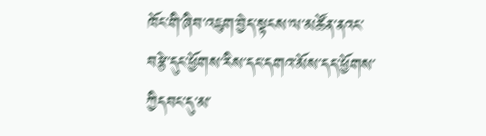ཁོང་གི་ཞིབ་འཇུག་བྱེད་སྟངས་ལ་མཚོན་ནའང་བརྩེ་དུང་ཕྱོགས་རིས་དང་དགའ་མོས་དད་ཕྱོགས་ཀྱིདབང་དུ་མ་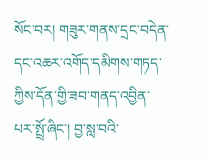སོང་བར། གཟུར་གནས་དྲང་བདེན་དང་འཆར་འགོད་དམིགས་གཏད་ཀྱིས་དོན་གྱི་ཟབ་གནད་འབྱིན་པར་སྤྲོ་ཞིང་། བྱ་སླ་བའི་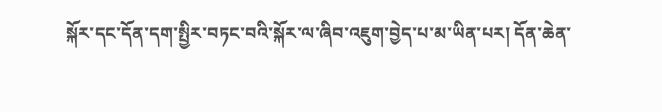སྐོར་དང་དོན་དག་སྤྱིར་བཏང་བའི་སྐོར་ལ་ཞིབ་འཇུག་བྱེད་པ་མ་ཡིན་པར། དོན་ཆེན་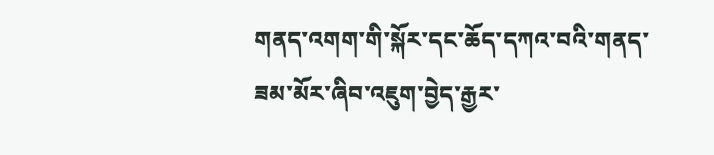གནད་འགག་གི་སྐོར་དང་ཆོད་དཀའ་བའི་གནད་ཟམ་མོར་ཞིབ་འཇུག་བྱེད་རྒྱར་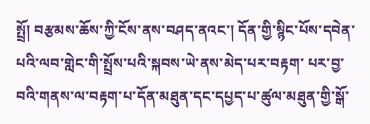སྤྲོ། བརྩམས་ཆོས་ཀྱི་ངོས་ནས་བཤད་ནའང་། དོན་གྱི་སྙིང་པོས་དབེན་པའི་ལབ་གླེང་གི་སྤྲོས་པའི་སྐབས་ཡེ་ནས་མེད་པར་བརྟག་ པར་བྱ་བའི་གནས་ལ་བརྟག་པ་དོན་མཐུན་དང་དཔྱད་པ་ཚུལ་མཐུན་གྱི་སྒོ་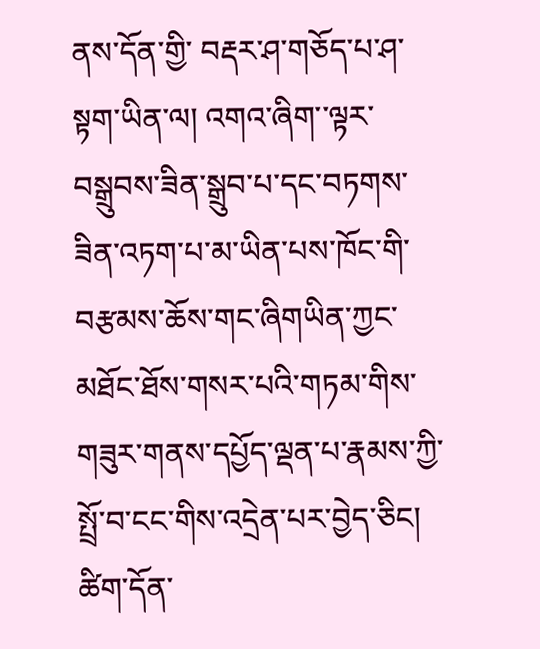ནས་དོན་གྱི་ བརྡར་ཤ་གཅོད་པ་ཤ་སྟག་ཡིན་ལ། འགའ་ཞིག་་ལྟར་བསྒྲུབས་ཟིན་སྒྲུབ་པ་དང་བཏགས་ཟིན་འཏག་པ་མ་ཡིན་པས་ཁོང་གི་བརྩམས་ཆོས་གང་ཞིགཡིན་ཀྱང་མཐོང་ཐོས་གསར་པའི་གཏམ་གིས་གཟུར་གནས་དཔྱོད་ལྡན་པ་རྣམས་ཀྱི་སྤྲོ་བ་ངང་གིས་འདྲེན་པར་བྱེད་ཅིང། ཚིག་དོན་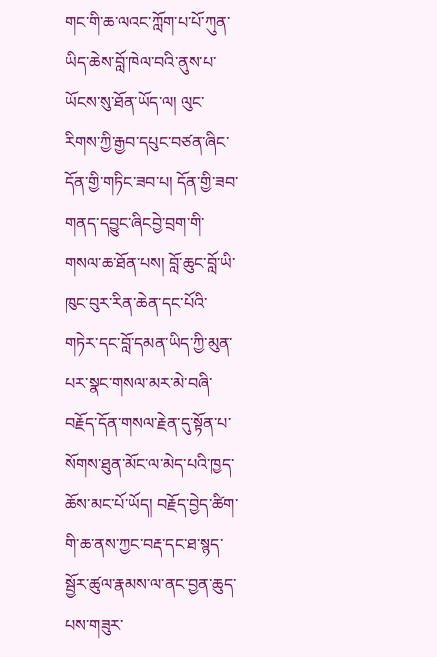གང་གི་ཆ་ལའང་ཀློག་པ་པོ་ཀུན་ཡིད་ཆེས་བློ་ཁེལ་བའི་ནུས་པ་ཡོངས་སུ་ཐོན་ཡོད་ལ། ལུང་རིགས་ཀྱི་རྒྱབ་དཔུང་བཙན་ཞིང་དོན་གྱི་གཏིང་ཟབ་པ། དོན་གྱི་ཟབ་གནད་དབྱུང་ཞིངབྱེ་བྲག་གི་གསལ་ཆ་ཐོན་པས། བློ་ཆུང་བློ་ཡི་ཁུང་བུར་རིན་ཆེན་དང་པོའི་གཏེར་དང་བློ་དམན་ཡིད་ཀྱི་མུན་པར་སྣང་གསལ་མར་མེ་བཞི་བརྗོད་དོན་གསལ་རྗེན་དུ་སྟོན་པ་སོགས་ཐུན་མོང་ལ་མེད་པའི་ཁྱད་ཆོས་མང་པོ་ཡོད། བརྗོད་བྱེད་ཚིག་གི་ཆ་ནས་ཀྱང་བརྡ་དང་ཐ་སྙད་སྦྱོར་ཚུལ་རྣམས་ལ་ནང་བྱན་ཆུད་པས་གཟུར་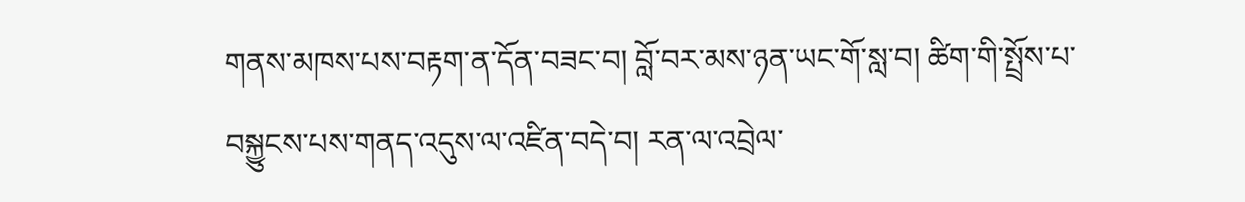གནས་མཁས་པས་བརྟག་ན་དོན་བཟང་བ། བློ་བར་མས་ཉན་ཡང་གོ་སླ་བ། ཚིག་གི་སྤྲོས་པ་བསྐྱུངས་པས་གནད་འདུས་ལ་འཛིན་བདེ་བ། རན་ལ་འབྲེལ་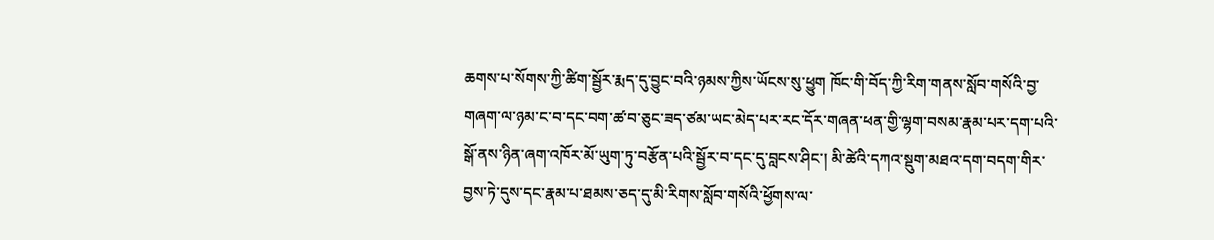ཆགས་པ་སོགས་ཀྱི་ཚིག་སྦྱོར་རྨད་དུ་བྱུང་བའི་ཉམས་ཀྱིས་ཡོངས་སུ་ཕྱུག ཁོང་གི་བོད་ཀྱི་རིག་གནས་སློབ་གསོའི་བྱ་གཞག་ལ་ཉམ་ང་བ་དང་བག་ཚ་བ་ཅུང་ཟད་ཙམ་ཡང་མེད་པར་རང་དོར་གཞན་ཕན་གྱི་ལྷག་བསམ་རྣམ་པར་དག་པའི་སྒོ་ནས་ཉིན་ཞག་འཁོར་མོ་ཡུག་ཏུ་བརྩོན་པའི་སྦྱོར་བ་དང་དུ་བླངས་ཤིང་། མི་ཚེའི་དཀའ་སྡུག་མཐའ་དག་བདག་གིར་བྱས་ཏེ་དུས་དང་རྣམ་པ་ཐམས་ཅད་དུ་མི་རིགས་སློབ་གསོའི་ཕྱོགས་ལ་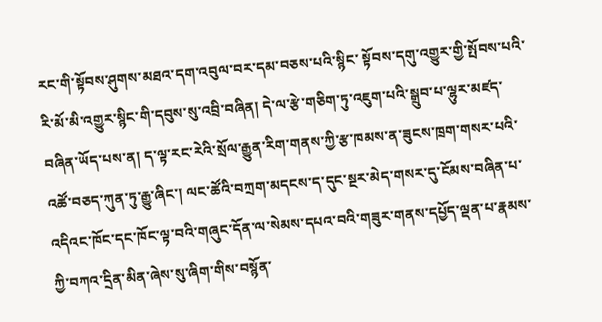རང་གི་སྟོབས་ཤུགས་མཐའ་དག་འབུལ་བར་དམ་བཅས་པའི་སྙིང་ སྟོབས་དགུ་འགྱུར་གྱི་སྤོབས་པའི་རི་མོ་མི་འགྱུར་སྙིང་གི་དབུས་སུ་འབྲི་བཞིན། དེ་ལ་རྩེ་གཅིག་ཏུ་འཇུག་པའི་སྒྲུབ་པ་ལྷུར་མཛད་བཞིན་ཡོད་པས་ན། ད་ལྟ་རང་རེའི་སྲོལ་རྒྱུན་རིག་གནས་ཀྱི་རྩ་ཁམས་ན་ཟུངས་ཁྲག་གསར་པའི་འཚོ་བཅད་ཀུན་ཏུ་རྒྱུ་ཞིང་། ལང་ཚོའི་བཀྲག་མདངས་ད་དུང་སྔར་མེད་གསར་དུ་ངོམས་བཞིན་པ་འདིའང་ཁོང་དང་ཁོང་ལྟ་བའི་གཞུང་དོན་ལ་སེམས་དཔའ་བའི་གཟུར་གནས་དཔྱོད་ལྡན་པ་རྣམས་ཀྱི་བཀའ་དྲིན་མིན་ཞེས་སུ་ཞིག་གིས་བསྙོན་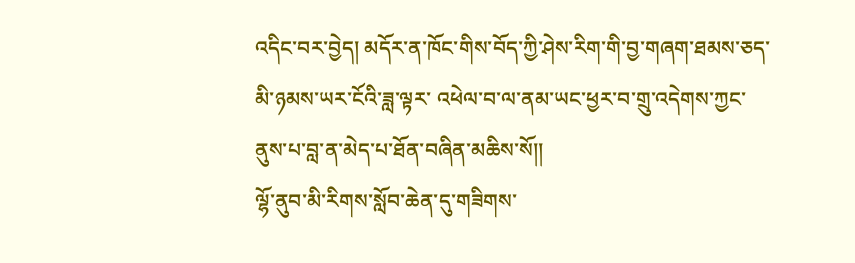འདིང་བར་བྱེད། མདོར་ན་ཁོང་གིས་བོད་ཀྱི་ཤེས་རིག་གི་བྱ་གཞག་ཐམས་ཅད་མི་ཉམས་ཡར་ངོའི་ཟླ་ལྟར་ འཕེལ་བ་ལ་ནམ་ཡང་ཕྱར་བ་གྲུ་འདེགས་ཀྱང་ནུས་པ་བླ་ན་མེད་པ་ཐོན་བཞིན་མཆིས་སོ།།
ལྷོ་ནུབ་མི་རིགས་སློབ་ཆེན་དུ་གཟིགས་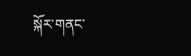སྐོར་གནང་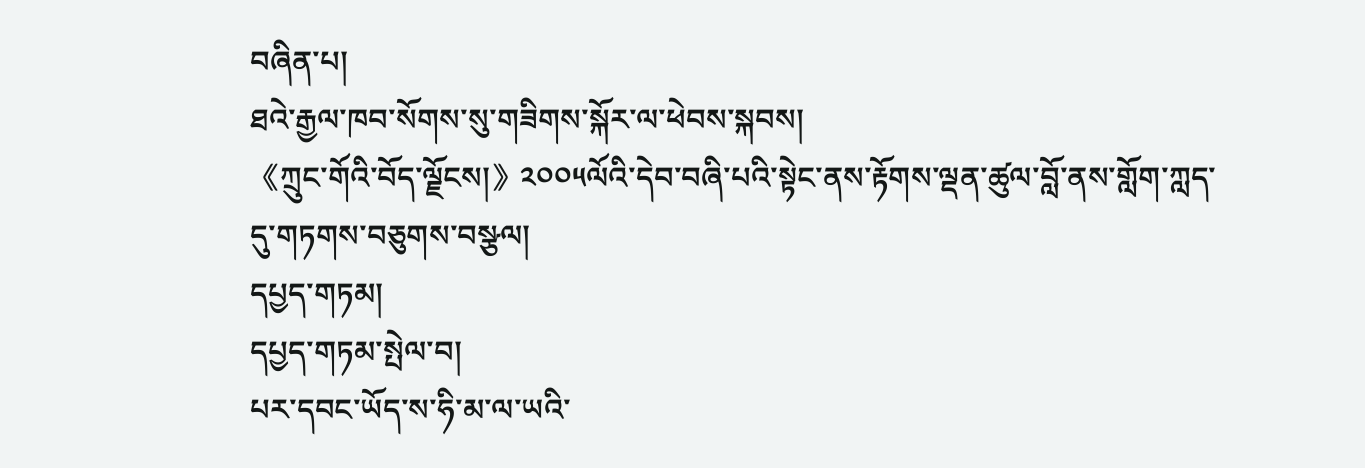བཞིན་པ།
ཐའེ་རྒྱལ་ཁབ་སོགས་སུ་གཟིགས་སྐོར་ལ་ཕེབས་སྐབས།
《ཀྲུང་གོའི་བོད་ལྗོངས།》༢༠༠༥ལོའི་དེབ་བཞི་པའི་སྟེང་ནས་རྟོགས་ལྡན་ཚུལ་བློ་ནས་གློག་ཀླད་དུ་གཏགས་བཅུགས་བསྩལ།
དཔྱད་གཏམ།
དཔྱད་གཏམ་སྤེལ་བ།
པར་དབང་ཡོད་ས་ཧི་མ་ལ་ཡའི་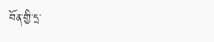བོན་གྱི་དྲ་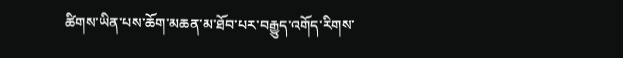ཚིགས་ཡིན་པས་ཆོག་མཆན་མ་ཐོབ་པར་བརྒྱུད་འགོད་རིགས་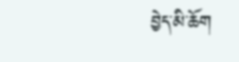བྱེད་མི་ཆོག